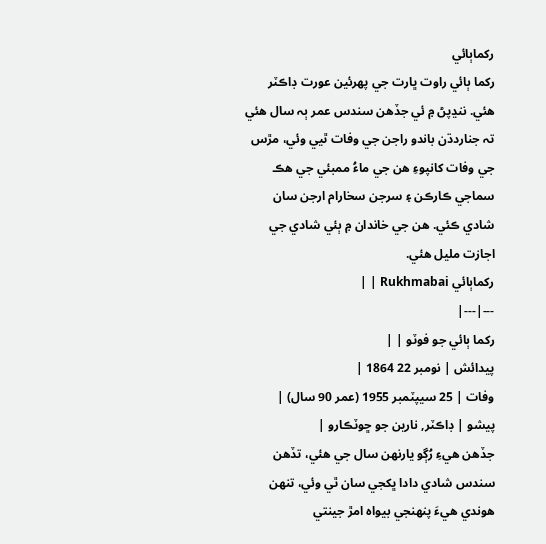رکماٻائي
رکما ٻائي راوت ڀارت جي پھرئين عورت ڊاڪٽر ھئي. ننڍپڻ ۾ ئي جڏھن سندس عمر ٻہ سال ھئي تہ جناردڌن باندو راجن جي وفات ٿيي وئي، مڙس جي وفات کانپوءِ ھن جي ماءُ ممبئي جي ھڪ سماجي ڪارڪن ۽ سرجن سخارام ارجن سان شادي ڪئي. ھن جي خاندان ۾ ٻئي شادي جي اجازت مليل ھئي.
رکماٻائي Rukhmabai | |
---|---|
رکما ٻائي جو فوٽو | |
پيدائش | نومبر 22 1864 |
وفات | 25 سيپٽمبر 1955 (عمر 90 سال) |
پيشو | ڊاڪٽر, نارين جو ڇوٽڪارو |
جڏهن هيءِ رُڳو يارنهن سال جي هئي، تڏهن سندس شادي دادا ڀکجي سان ٿي وئي، تنهن هوندي هيءَ پنهنجي بيواہ امڙ جينتي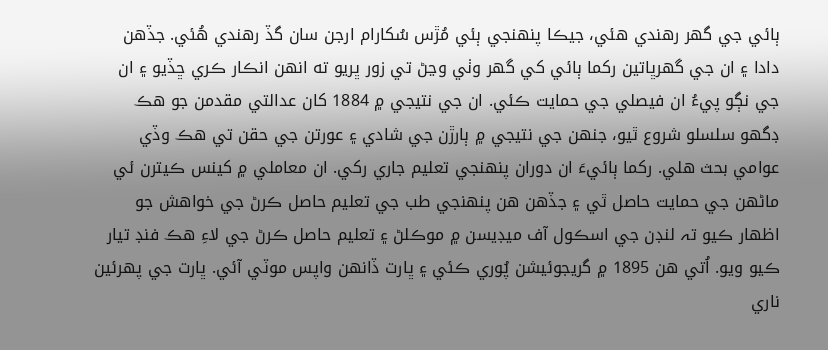ٻائي جي گهر رهندي هئي، جيڪا پنهنجي ٻئي مُڙس سُکارام ارجن سان گڏ رهندي هُئي. جڏهن دادا ۽ ان جي گهرڀاتين رکما ٻائي کي گهر وٺي وڃڻ تي زور ڀريو ته انهن انڪار ڪري ڇڏيو ۽ ان جي نڳو پيءُ ان فيصلي جي حمايت ڪئي. ان جي نتيجي ۾ 1884 کان عدالتي مقدمن جو هڪ ڊگهو سلسلو شروع ٿيو، جنهن جي نتيجي ۾ ٻارڙن جي شادي ۽ عورتن جي حقن تي هڪ وڏي عوامي بحث هلي. رکما ٻائيءَ ان دوران پنهنجي تعليم جاري رکي. ان معاملي ۾ کينس ڪيترن ئي ماڻهن جي حمايت حاصل ٿي ۽ جڏهن هن پنهنجي طب جي تعليم حاصل ڪرڻ جي خواهش جو اظهار ڪيو تہ لنڊن جي اسڪول آف ميڊيسن ۾ موڪلڻ ۽ تعليم حاصل ڪرڻ جي لاءِ هڪ فنڊ تيار ڪيو ويو. اُتي هن 1895 ۾ گريجوئيشن پُوري ڪئي ۽ ڀارت ڏانهن واپس موٽي آئي. ڀارت جي پهرئين ناري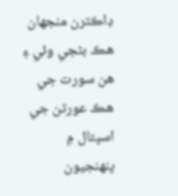ڊاڪٽرن منجهان هڪ بڻجي وئي ۽ هن سورت جي هڪ عورتن جي اسپتال ۾ پنهنجيون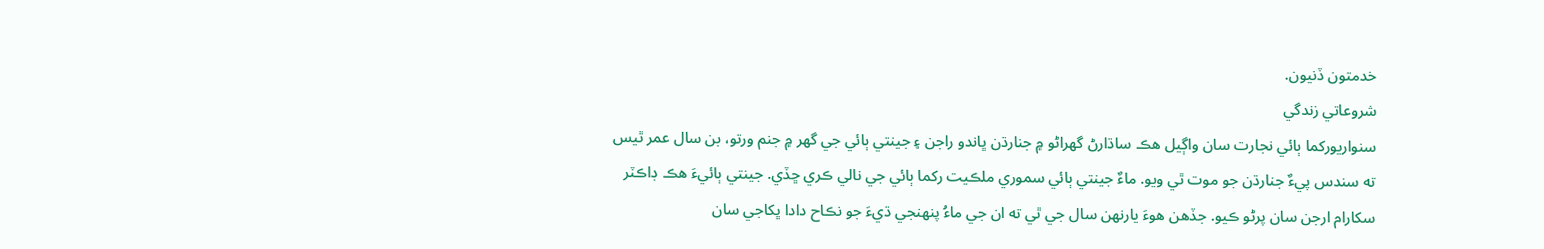خدمتون ڏنيون.
شروعاتي زندگي
سنواريورکما ٻائي نجارت سان واڳيل هڪ ساڌارڻ گهراڻو ۾ جنارڌن ڀاندو راجن ۽ جينتي ٻائي جي گهر ۾ جنم ورتو، بن سال عمر ٿيس ته سندس پيءٌ جنارڌن جو موت ٿي ويو. ماءٌ جينتي ٻائي سموري ملڪيت رکما ٻائي جي نالي ڪري ڇڏي. جينتي ٻائيءَ هڪ ڊاڪٽر سکارام ارجن سان پرڻو ڪيو. جڏهن هوءَ يارنهن سال جي ٿي ته ان جي ماءُ پنهنجي ڌيءَ جو نڪاح دادا ڀکاجي سان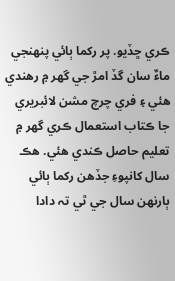ڪري ڇڏيو. پر رکما ٻائي پنهنجي ماءٌ سان گڏ امڙ جي گهر ۾ رهندي هئي ۽ فري چرچ مشن لائبريري جا ڪتاب استعمال ڪري گهر ۾ تعليم حاصل ڪندي هئي. هڪ سال کانپوءِ جڏهن رکما ٻائي ٻارنهن سال جي ٿي تہ دادا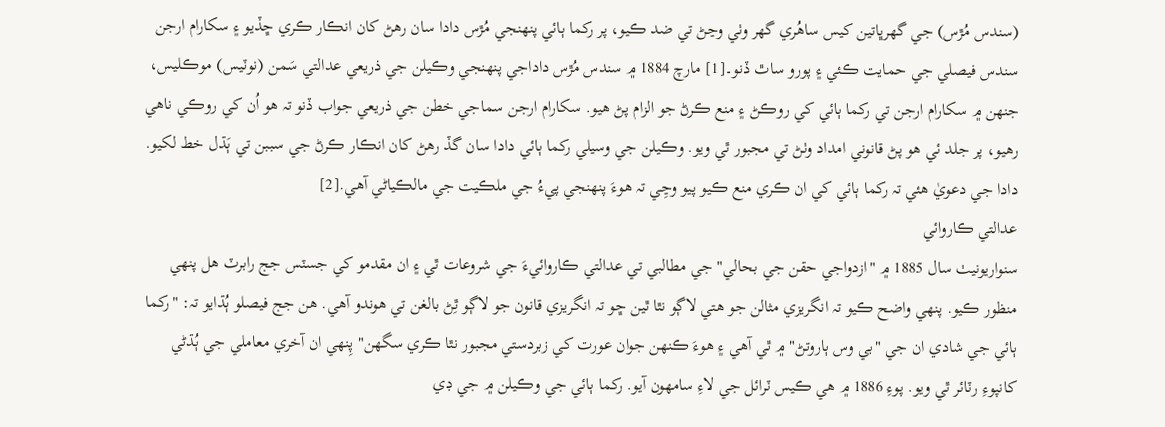(سندس مُڙس) جي گهرڀاتين کيس ساهُري گهر وٺي وڃڻ تي ضد ڪيو، پر رکما ٻائي پنهنجي مُڙس دادا سان رهڻ کان انڪار ڪري ڇڏيو ۽ سکارام ارجن سندس فيصلي جي حمايت ڪئي ۽ پورو ساٿ ڏنو۔[1] مارچ 1884 ۾ سندس مُڙس داداجي پنهنجي وڪيلن جي ذريعي عدالتي سَمن (نوٽيس) موڪليس، جنهن ۾ سکارام ارجن تي رکما ٻائي کي روڪڻ ۽ منع ڪرڻ جو الزام پڻ هيو. سکارام ارجن سماجي خطن جي ذريعي جواب ڏنو تہ هو اُن کي روڪي ناهي رهيو، پر جلد ئي هو پڻ قانوني امداد وٺڻ تي مجبور ٿي ويو. وڪيلن جي وسيلي رکما ٻائي دادا سان گڏ رهڻ کان انڪار ڪرڻ جي سببن تي ٻَڌل خط لکيو. دادا جي دعويٰ هئي تہ رکما ٻائي کي ان ڪري منع ڪيو پيو وڃِي تہ هوءَ پنهنجي پيءُ جي ملڪيت جي مالڪياڻي آهي.[2]
عدالتي ڪاروائي
سنواريونيٺ سال 1885 ۾ "ازدواجي حقن جي بحالي" جي مطالبي تي عدالتي ڪاروائيءَ جي شروعات ٿي ۽ ان مقدمو کي جسٽس جج رابرٽ هل پنهي منظور ڪيو. پنهي واضح ڪيو تہ انگريزي مثالن جو هتي لاڳو نٿا ٿين ڇو تہ انگريزي قانون جو لاڳو ٿِڻ بالغن تي هوندو آهي. هن جج فيصلو ٻُڌايو تہ: "رکما ٻائي جي شادي ان جي "بي وس ٻاروتڻ" ۾ ٿي آهي ۽ هوءَ ڪنهن جوان عورت کي زبردستي مجبور نٿا ڪري سگهن" پِنهي ان آخري معاملي جي ٻُڌڻي کانپوءِ رٽائر ٿي ويو. پوءِ 1886 ۾ هي ڪيس ٽرائل جي لاءِ سامهون آيو. رکما ٻائي جي وڪيلن ۾ جي ڊي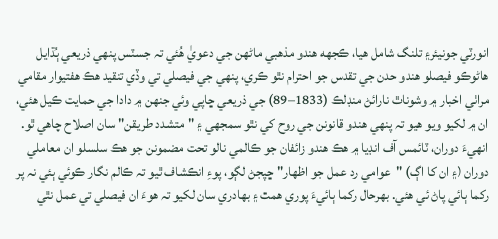انورٽي جونيئر۽ تلنگ شامل هيا، ڪجهه هندو مذهبي ماڻهن جي دعويٰ هُئي تہ جسٽس پنهي ذريعي ٻُڌايل هاڻوڪو فيصلو هندو حدن جي تقدس جو احترام نٿو ڪري، پنهي جي فيصلي تي وڏي تنقيد هڪ هفتيوار مقامي مراٺي اخبار ۾ وشوناٿ نارائڻ منڊلڪ (1833–89) جي ذريعي ڇاپي وئي جنهن ۾ دادا جي حمايت ڪيل هئي، ان ۾ لکيو ويو هيو تہ پنهي هندو قانونن جي روح کي نٿو سمجهي ۽ "متشدد طريقن" سان اصلاح چاهي ٿو. انهيءَ دوران، ٽائمس آف انڊيا ۾ هڪ هندو زائفان جو ڪالمي نالو تحت مضمونن جو هڪ سلسلو ان معاملي دوران (۽ ان کا اڳ) "عوامي رد عمل جو اظهار" ڇپجڻ لڳو، پوءِ انڪشاف ٿيو تہ ڪالم نگار ڪوئي ٻئي نہ پر رکما ٻائي پاڻ ئي هئي. بهرحال رکما ٻائيءَ پوري همٿ ۽ بهادري سان لکيو تہ هوءَ ان فيصلي تي عمل نٿي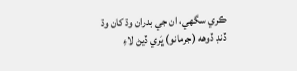ڪري سگهي، ان جي بدران وڌ کان وڌ ڏنڊ ڏوهه (جرمانو) ڀَري ڏيڻ لاءِ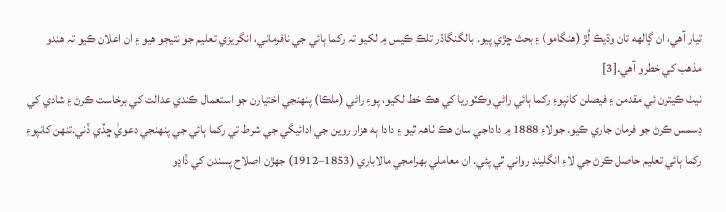تيار آهي، ان ڳالهه تان وڌيڪ لُڙ (هنگامو) ۽ بحث ڇڙي پيو. بالگنگاڌر تلڪ ڪيس ۾ لکيو تہ رکما ٻائي جي نافرماني، انگريزي تعليم جو نتيجو هيو ۽ ان اعلان ڪيو تہ هندو مذهب کي خطرو آهي۔[3]
نيٺ ڪيترن ئي مقدمن ۽ فيصلن کانپوءِ رکما ٻائي راڻي وڪٽوريا کي هڪ خط لکيو، پوءِ راڻي (ملڪا) پنهنجي اختيارن جو استعمال ڪندي عدالت کي برخاست ڪرڻ ۽ شادي کي ڊسمس ڪرڻ جو فرمان جاري ڪيو. جولاءِ 1888 ۾ داداجي سان هڪ ٺاهہ ٿيو ۽ دادا ٻه هزار روين جي ادائيگي جي شرط تي رکما ٻائي جي پنهنجي دعويٰ ڇڏي ڏني.تنهن کانپوءِ رکما ٻائي تعلیم حاصل ڪرڻ جي لاءِ انگلينڊ رواني ٿي پئي. ان معاملي بهرامجي مالاباري (1853–1912) جهڙن اصلاح پسندن کي ڏاڍو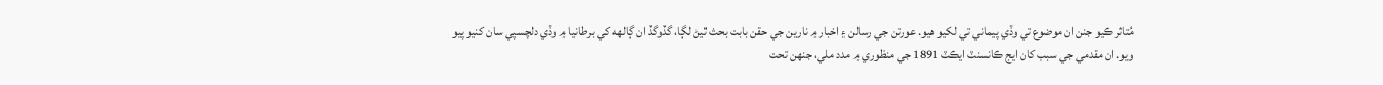مُتاثر ڪيو جنن ان موضوع تي وڏي پيماني تي لکيو هيو. عورتن جي رسالن ۽ اخبار ۾ نارين جي حقن بابت بحث ٿيڻ لڳا، گڏوگڏ ان ڳالهه کي برطانيا ۾ وڏي دلچسپي سان کنيو پيو ويو. ان مقدمي جي سبب کان ايج ڪانسنٽ ايڪٽ 1891 جي منظوري ۾ مدد ملي، جنهن تحت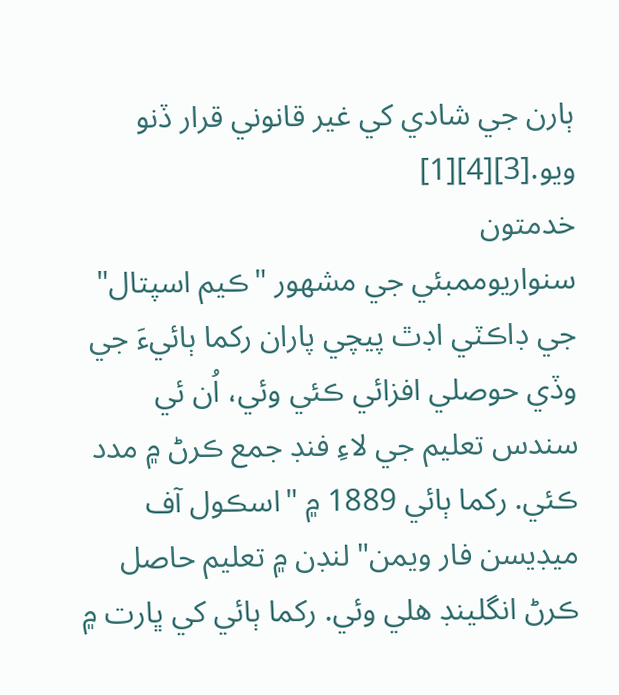ٻارن جي شادي کي غير قانوني قرار ڏنو ويو.[3][4][1]
خدمتون
سنواريوممبئي جي مشهور "ڪيم اسپتال" جي ڊاڪٽي اڊٿ پيچي پاران رکما ٻائيءَ جي وڏي حوصلي افزائي ڪئي وئي، اُن ئي سندس تعليم جي لاءِ فنڊ جمع ڪرڻ ۾ مدد ڪئي. رکما ٻائي 1889 ۾ "اسڪول آف ميڊيسن فار ويمن" لنڊن ۾ تعليم حاصل ڪرڻ انگلينڊ هلي وئي. رکما ٻائي کي ڀارت ۾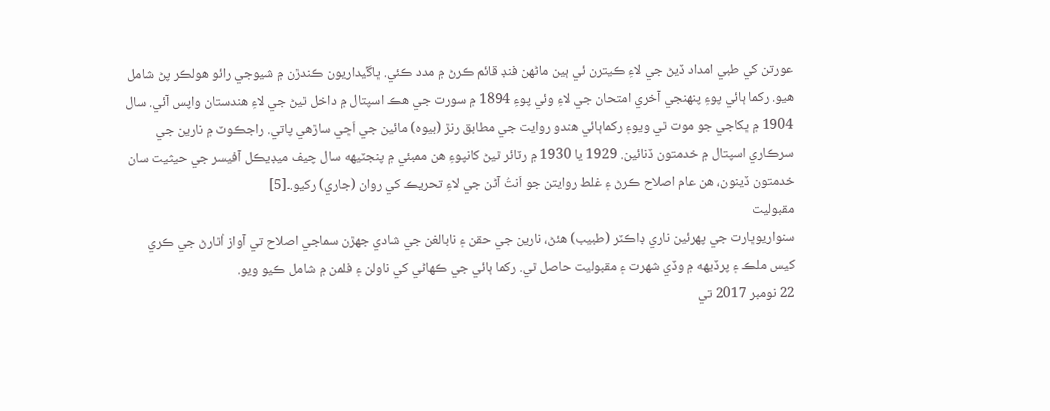عورتن کي طبي امداد ڏيڻ جي لاءِ ڪيترن ئي ٻين ماڻهن فنڊ قائم ڪرڻ ۾ مدد ڪئي. ڀاڱيداريون ڪندڙن ۾ شيوجي رائو هولڪر پڻ شامل هيو. رکما ٻائي پوءِ پنهنجي آخري امتحان جي لاءِ وئي پوءِ 1894 ۾ سورت جي هڪ اسپتال ۾ داخل ٿيڻ جي لاءِ هندستان واپس آئي. سال 1904 ۾ ڀکاجي جو موت ٿي ويو۽ رکماٻائي هندو روايت جي مطابق رنڙ (بيوه) مائين جي اَڇي ساڙهي پاتي. راجڪوٽ ۾ نارين جي سرڪاري اسپتال ۾ خدمتون ڏنائين. 1929 يا 1930 ۾ رٽائر ٿيڻ کانپوءِ هن ممبئي ۾ پنجٽيهه سال چيف ميڊيڪل آفيسر جي حيثيت سان خدمتون ڏينون، هن عام اصلاح ڪرڻ ۽ غلط روايتن جو اَنتُ آڻن جي لاءِ تحريڪ کي روان (جاري) رکيو.۔[5]
مقبوليت
سنواريوڀارت جي پهرئين ناري ڊاڪٽر (طبيب) هئڻ، نارين جي حقن ۽ نابالغن جي شادي جهڙن سماجي اصلاح تي آواز اُٿارڻ جي ڪري کيس ملڪ ۽ پرڏيهه ۾ وڏي شهرت ۽ مقبوليت حاصل ٿي. رکما ٻائي جي ڪهاڻي کي ناولن ۽ فلمن ۾ شامل ڪيو ويو.
22 نومبر 2017 تي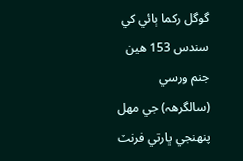گوگل رکما ٻائي کي سندس 153 هين جنم ورسي (سالگرهہ) جي مهل پنهنجي ڀارتي فرنٽ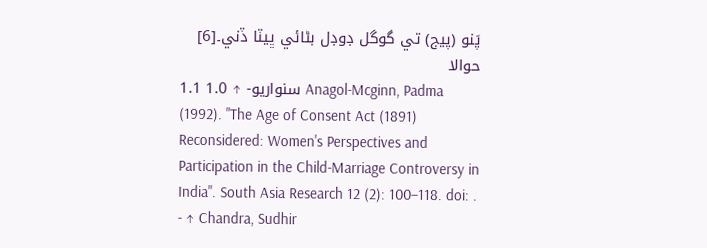پَنو (پيج) تي گوگل ڊوڊل بڻائي ڀيٽا ڏني۔[6]
حوالا
سنواريو- ↑ 1.0 1.1 Anagol-Mcginn, Padma (1992). "The Age of Consent Act (1891) Reconsidered: Women's Perspectives and Participation in the Child-Marriage Controversy in India". South Asia Research 12 (2): 100–118. doi: .
- ↑ Chandra, Sudhir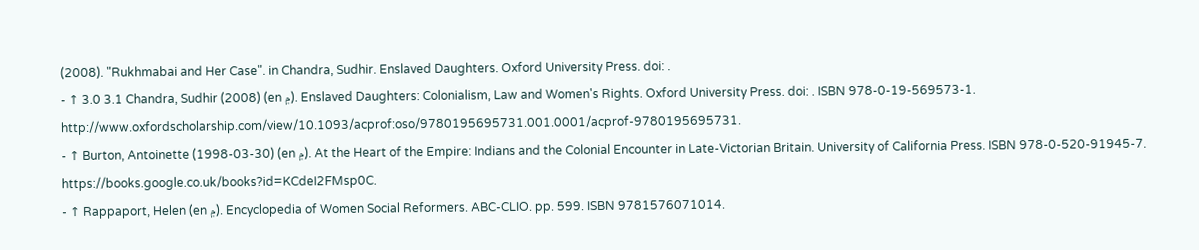(2008). "Rukhmabai and Her Case". in Chandra, Sudhir. Enslaved Daughters. Oxford University Press. doi: .
- ↑ 3.0 3.1 Chandra, Sudhir (2008) (en ۾). Enslaved Daughters: Colonialism, Law and Women's Rights. Oxford University Press. doi: . ISBN 978-0-19-569573-1. http://www.oxfordscholarship.com/view/10.1093/acprof:oso/9780195695731.001.0001/acprof-9780195695731.
- ↑ Burton, Antoinette (1998-03-30) (en ۾). At the Heart of the Empire: Indians and the Colonial Encounter in Late-Victorian Britain. University of California Press. ISBN 978-0-520-91945-7. https://books.google.co.uk/books?id=KCdeI2FMsp0C.
- ↑ Rappaport, Helen (en ۾). Encyclopedia of Women Social Reformers. ABC-CLIO. pp. 599. ISBN 9781576071014.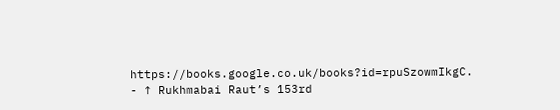https://books.google.co.uk/books?id=rpuSzowmIkgC.
- ↑ Rukhmabai Raut’s 153rd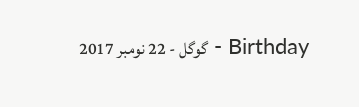Birthday - گوگل - 22 نومبر 2017